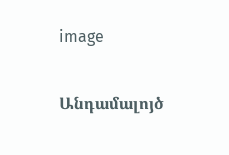image

Անդամալոյծ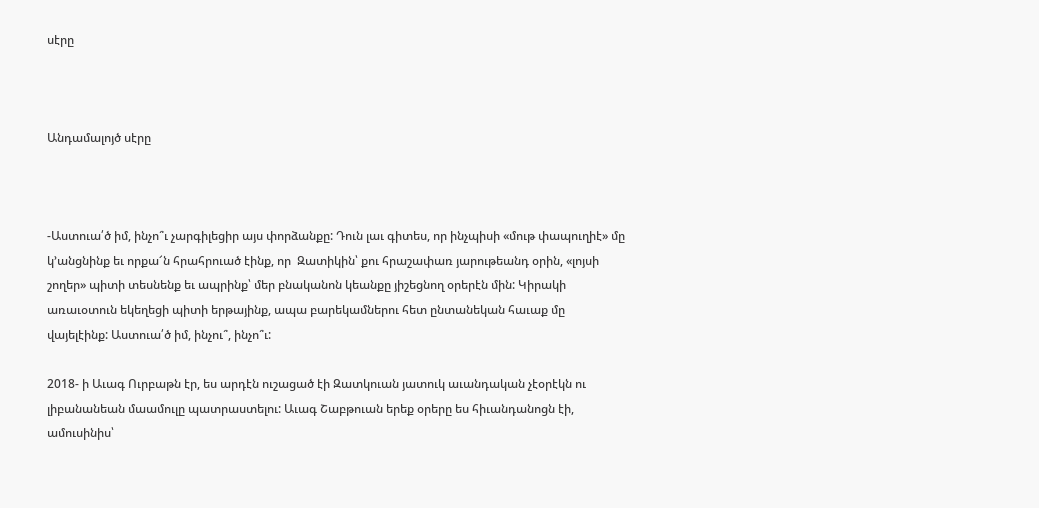սէրը



Անդամալոյծ սէրը



-Աստուա՛ծ իմ, ինչո՞ւ չարգիլեցիր այս փորձանքը: Դուն լաւ գիտես, որ ինչպիսի «մութ փապուղիէ» մը կ՚անցնինք եւ որքա՜ն հրահրուած էինք, որ  Զատիկին՝ քու հրաշափառ յարութեանդ օրին, «լոյսի շողեր» պիտի տեսնենք եւ ապրինք՝ մեր բնականոն կեանքը յիշեցնող օրերէն մին: Կիրակի առաւօտուն եկեղեցի պիտի երթայինք, ապա բարեկամներու հետ ընտանեկան հաւաք մը վայելէինք: Աստուա՛ծ իմ, ինչու՞, ինչո՞ւ:

2018- ի Աւագ Ուրբաթն էր, ես արդէն ուշացած էի Զատկուան յատուկ աւանդական չէօրէկն ու  լիբանանեան մաամուլը պատրաստելու: Աւագ Շաբթուան երեք օրերը ես հիւանդանոցն էի, ամուսինիս՝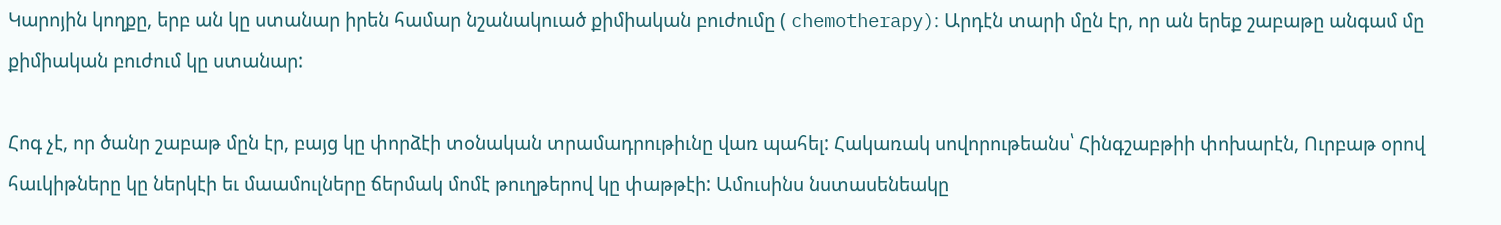Կարոյին կողքը, երբ ան կը ստանար իրեն համար նշանակուած քիմիական բուժումը ( chemotherapy)։ Արդէն տարի մըն էր, որ ան երեք շաբաթը անգամ մը քիմիական բուժում կը ստանար:

Հոգ չէ, որ ծանր շաբաթ մըն էր, բայց կը փորձէի տօնական տրամադրութիւնը վառ պահել: Հակառակ սովորութեանս՝ Հինգշաբթիի փոխարէն, Ուրբաթ օրով հաւկիթները կը ներկէի եւ մաամուլները ճերմակ մոմէ թուղթերով կը փաթթէի: Ամուսինս նստասենեակը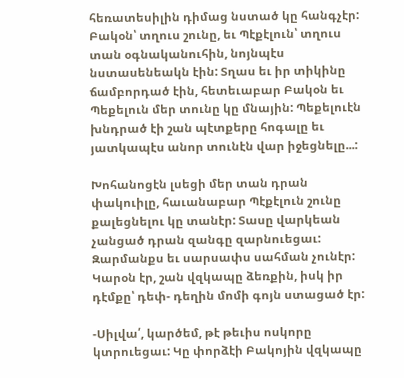հեռատեսիլին դիմաց նստած կը հանգչէր: Բակօն՝ տղուս շունը, եւ Պէքէլուն՝ տղուս տան օգնականուհին, նոյնպէս նստասենեակն էին: Տղաս եւ իր տիկինը ճամբորդած էին, հետեւաբար Բակօն եւ Պեքելուն մեր տունը կը մնային: Պեքելուէն խնդրած էի շան պէտքերը հոգալը եւ յատկապէս անոր տունէն վար իջեցնելը...:

Խոհանոցէն լսեցի մեր տան դրան փակուիլը, հաւանաբար Պէքէլուն շունը քալեցնելու կը տանէր: Տասը վարկեան չանցած դրան զանգը զարնուեցաւ: Զարմանքս եւ սարսափս սահման չունէր: Կարօն էր, շան վզկապը ձեռքին, իսկ իր դէմքը՝ դեփ- դեղին մոմի գոյն ստացած էր:

-Սիլվա՛, կարծեմ, թէ թեւիս ոսկորը կտրուեցաւ: Կը փորձէի Բակոյին վզկապը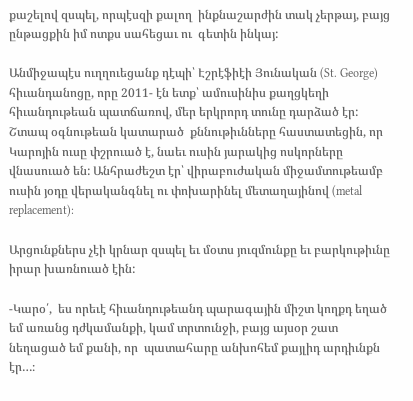քաշելով զսպել, որպէսզի քալող  ինքնաշարժին տակ չերթայ, բայց ընթացքին իմ ոտքս սահեցաւ ու  գետին ինկայ:

Անմիջապէս ուղղուեցանք դէպի՝ Էշրէֆիէի Յունական (St. George) հիւանդանոցը, որը 2011- էն ետք՝ ամուսինիս քաղցկեղի հիւանդութեան պատճառով, մեր երկրորդ տունը դարձած էր: Շտապ օգնութեան կատարած  քննութիւնները հաստատեցին, որ Կարոյին ուսը փշրուած է, նաեւ ուսին յարակից ոսկորները վնասուած են: Անհրաժեշտ էր՝ վիրաբուժական միջամտութեամբ ուսին յօդը վերականգնել ու փոխարինել մետաղայինով (metal replacement):

Արցունքներս չէի կրնար զսպել եւ մօտս յուզմունքը եւ բարկութիւնը իրար խառնուած էին:

-Կարօ՛,  ես որեւէ հիւանդութեանդ պարագային միշտ կողքդ եղած եմ առանց դժկամանքի, կամ տրտունջի, բայց այսօր շատ նեղացած եմ քանի, որ  պատահարը անխոհեմ քայլիդ արդիւնքն էր…։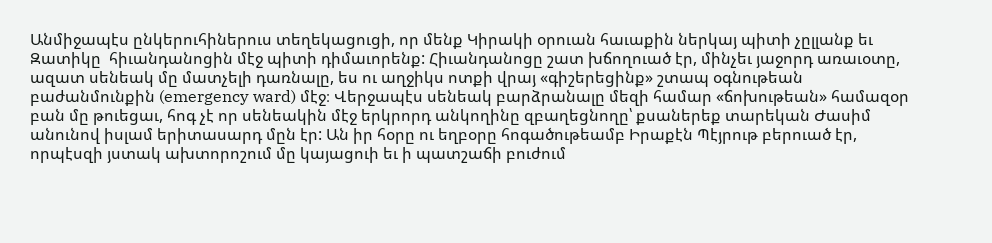Անմիջապէս ընկերուհիներուս տեղեկացուցի, որ մենք Կիրակի օրուան հաւաքին ներկայ պիտի չըլլանք եւ Զատիկը  հիւանդանոցին մէջ պիտի դիմաւորենք: Հիւանդանոցը շատ խճողուած էր, մինչեւ յաջորդ առաւօտը, ազատ սենեակ մը մատչելի դառնալը, ես ու աղջիկս ոտքի վրայ «գիշերեցինք» շտապ օգնութեան բաժանմունքին (emergency ward) մէջ։ Վերջապէս սենեակ բարձրանալը մեզի համար «ճոխութեան» համազօր բան մը թուեցաւ, հոգ չէ որ սենեակին մէջ երկրորդ անկողինը զբաղեցնողը՝ քսաներեք տարեկան Ժասիմ անունով իսլամ երիտասարդ մըն էր: Ան իր հօրը ու եղբօրը հոգածութեամբ Իրաքէն Պէյրութ բերուած էր, որպէսզի յստակ ախտորոշում մը կայացուի եւ ի պատշաճի բուժում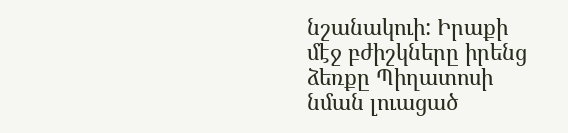նշանակուի: Իրաքի մէջ բժիշկները իրենց ձեռքը Պիղատոսի նման լուացած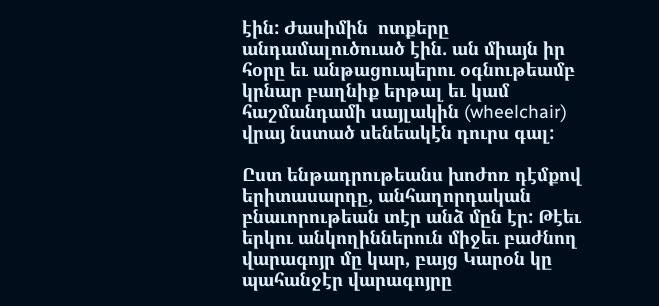էին: Ժասիմին  ոտքերը անդամալուծուած էին. ան միայն իր հօրը եւ անթացուպերու օգնութեամբ կրնար բաղնիք երթալ եւ կամ հաշմանդամի սայլակին (wheelchair) վրայ նստած սենեակէն դուրս գալ:

Ըստ ենթադրութեանս խոժոռ դէմքով երիտասարդը, անհաղորդական բնաւորութեան տէր անձ մըն էր: Թէեւ երկու անկողիններուն միջեւ բաժնող վարագոյր մը կար, բայց Կարօն կը պահանջէր վարագոյրը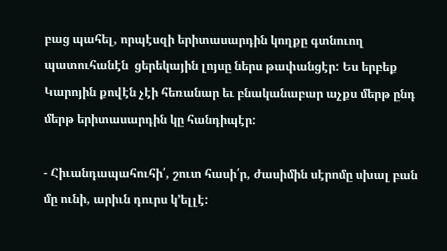բաց պահել, որպէսզի երիտասարդին կողքը գտնուող պատուհանէն  ցերեկային լոյսը ներս թափանցէր: Ես երբեք Կարոյին քովէն չէի հեռանար եւ բնականաբար աչքս մերթ ընդ մերթ երիտասարդին կը հանդիպէր:

- Հիւանդապահուհի՛, շուտ հասի՛ր, ժասիմին սէրոմը սխալ բան մը ունի, արիւն դուրս կ՚ելլէ: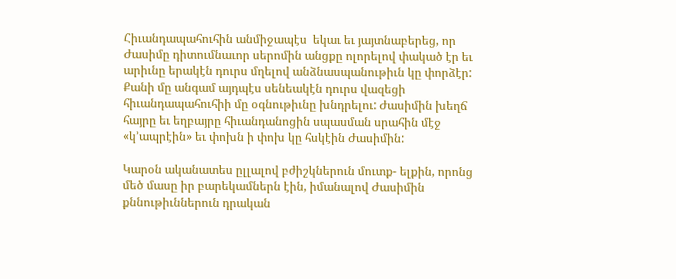Հիւանդապահուհին անմիջապէս  եկաւ եւ յայտնաբերեց, որ Ժասիմը դիտումնաւոր սերոմին անցքը ոլորելով փակած էր եւ արիւնը երակէն դուրս մղելով անձնասպանութիւն կը փորձէր: Քանի մը անգամ այդպէս սենեակէն դուրս վազեցի հիւանդապահուհիի մը օգնութիւնը խնդրելու: Ժասիմին խեղճ հայրը եւ եղբայրը հիւանդանոցին սպասման սրահին մէջ «կ՚ապրէին» եւ փոխն ի փոխ կը հսկէին Ժասիմին:

Կարօն ականատես ըլլալով բժիշկներուն մուտք- ելքին, որոնց մեծ մասը իր բարեկամներն էին, իմանալով Ժասիմին քննութիւններուն դրական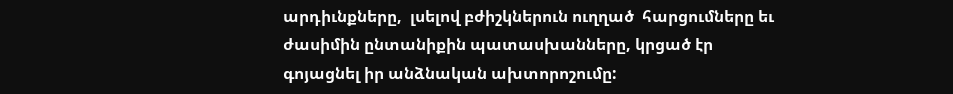արդիւնքները,  լսելով բժիշկներուն ուղղած  հարցումները եւ ժասիմին ընտանիքին պատասխանները, կրցած էր գոյացնել իր անձնական ախտորոշումը: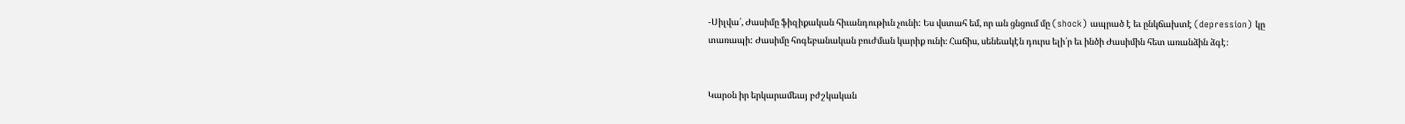-Սիլվա՛, Ժասիմը ֆիզիքական հիւանդութիւն չունի: Ես վստահ եմ, որ ան ցնցում մը (shock) ապրած է եւ ընկճախտէ (depression) կը տառապի: Ժասիմը հոգեբանական բուժման կարիք ունի։ Հաճիս, սենեակէն դուրս ելի՛ր եւ ինծի Ժասիմին հետ առանձին ձգէ։


Կարօն իր երկարամեայ բժշկական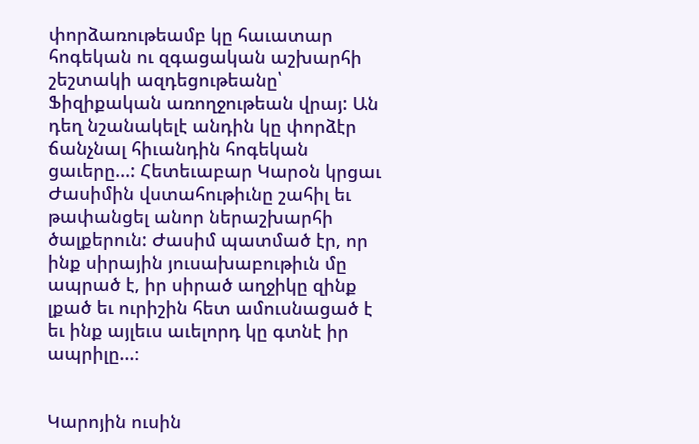փորձառութեամբ կը հաւատար հոգեկան ու զգացական աշխարհի շեշտակի ազդեցութեանը՝ Ֆիզիքական առողջութեան վրայ: Ան դեղ նշանակելէ անդին կը փորձէր ճանչնալ հիւանդին հոգեկան ցաւերը...: Հետեւաբար Կարօն կրցաւ Ժասիմին վստահութիւնը շահիլ եւ թափանցել անոր ներաշխարհի ծալքերուն: Ժասիմ պատմած էր, որ ինք սիրային յուսախաբութիւն մը ապրած է, իր սիրած աղջիկը զինք լքած եւ ուրիշին հետ ամուսնացած է եւ ինք այլեւս աւելորդ կը գտնէ իր ապրիլը...։


Կարոյին ուսին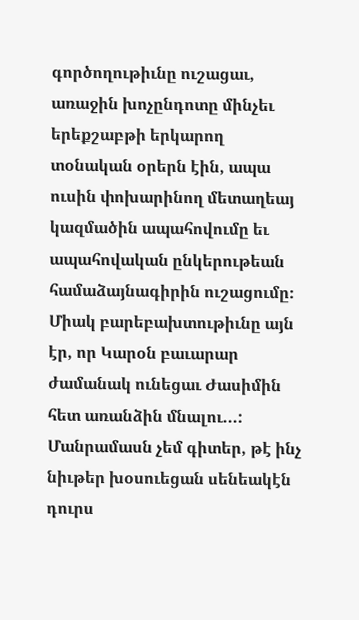գործողութիւնը ուշացաւ, առաջին խոչընդոտը մինչեւ երեքշաբթի երկարող տօնական օրերն էին, ապա ուսին փոխարինող մետաղեայ կազմածին ապահովումը եւ ապահովական ընկերութեան համաձայնագիրին ուշացումը։ Միակ բարեբախտութիւնը այն էր, որ Կարօն բաւարար ժամանակ ունեցաւ Ժասիմին հետ առանձին մնալու...: Մանրամասն չեմ գիտեր, թէ ինչ նիւթեր խօսուեցան սենեակէն դուրս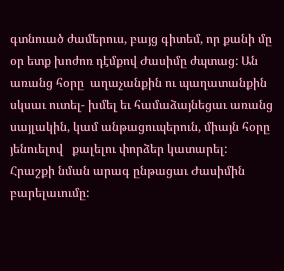գտնուած ժամերուս, բայց գիտեմ, որ քանի մը օր ետք խոժոռ դէմքով Ժասիմը ժպտաց: Ան առանց հօրը  աղաչանքին ու պաղատանքին սկսաւ ուտել- խմել եւ համաձայնեցաւ առանց սայլակին, կամ անթացուպերուն, միայն հօրը յենուելով   քալելու փորձեր կատարել: Հրաշքի նման արագ ընթացաւ Ժասիմին բարելաւումը: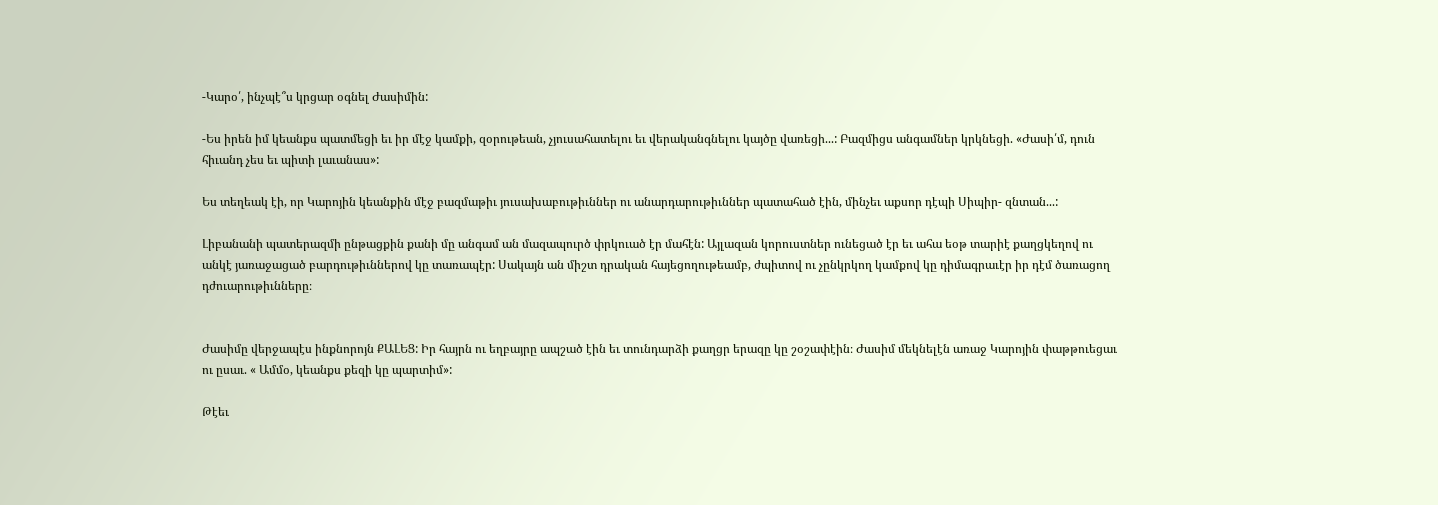-Կարօ՛, ինչպէ՞ս կրցար օգնել Ժասիմին:

-Ես իրեն իմ կեանքս պատմեցի եւ իր մէջ կամքի, զօրութեան, չյուսահատելու եւ վերականգնելու կայծը վառեցի...: Բազմիցս անգամներ կրկնեցի. «Ժասի՛մ, դուն հիւանդ չես եւ պիտի լաւանաս»:

Ես տեղեակ էի, որ Կարոյին կեանքին մէջ բազմաթիւ յուսախաբութիւններ ու անարդարութիւններ պատահած էին, մինչեւ աքսոր դէպի Սիպիր- զնտան...:

Լիբանանի պատերազմի ընթացքին քանի մը անգամ ան մազապուրծ փրկուած էր մահէն: Այլազան կորուստներ ունեցած էր եւ ահա եօթ տարիէ քաղցկեղով ու անկէ յառաջացած բարդութիւններով կը տառապէր: Սակայն ան միշտ դրական հայեցողութեամբ, ժպիտով ու չընկրկող կամքով կը դիմագրաւէր իր դէմ ծառացող դժուարութիւնները։


Ժասիմը վերջապէս ինքնորոյն ՔԱԼԵՑ: Իր հայրն ու եղբայրը ապշած էին եւ տունդարձի քաղցր երազը կը շօշափէին։ Ժասիմ մեկնելէն առաջ Կարոյին փաթթուեցաւ ու ըսաւ. « Ամմօ, կեանքս քեզի կը պարտիմ»:

Թէեւ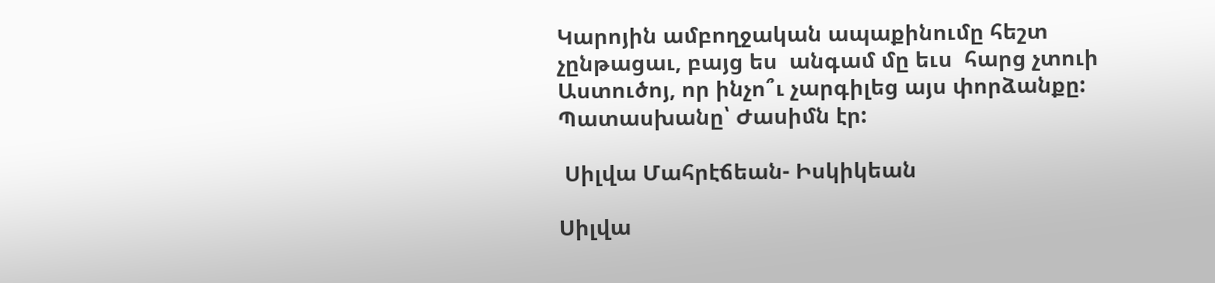Կարոյին ամբողջական ապաքինումը հեշտ չընթացաւ, բայց ես  անգամ մը եւս  հարց չտուի Աստուծոյ, որ ինչո՞ւ չարգիլեց այս փորձանքը: Պատասխանը՝ Ժասիմն էր:

 Սիլվա Մահրէճեան- Իսկիկեան

Սիլվա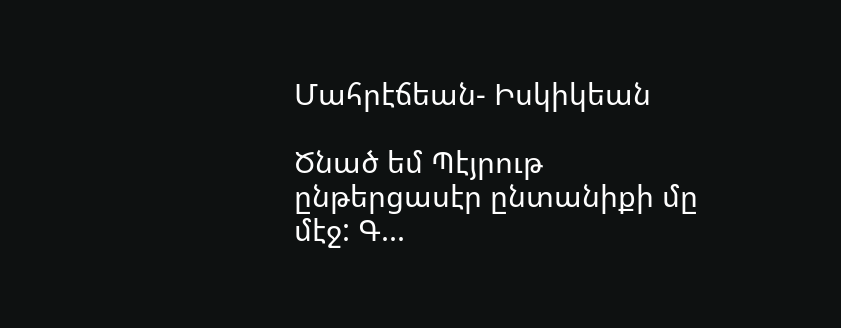Մահրէճեան- Իսկիկեան

Ծնած եմ Պէյրութ ընթերցասէր ընտանիքի մը մէջ: Գ...